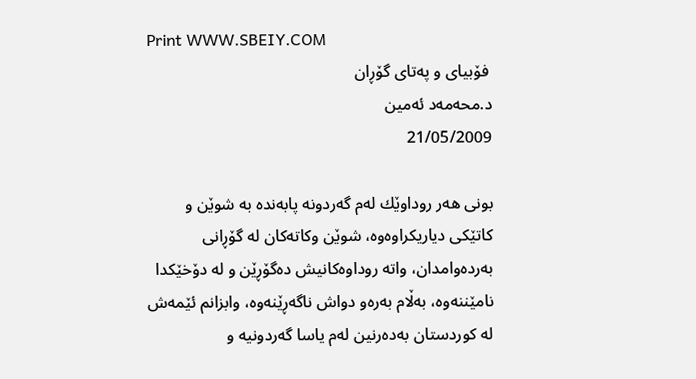Print WWW.SBEIY.COM
 فۆبیای‌ و په‌تای‌ گۆڕان
د.محه‌مه‌د ئه‌مین
21/05/2009

بونی‌ هه‌ر روداوێك له‌م گه‌ردونه‌ پابه‌نده‌ به‌ شوێن و كاتێكی‌ دیاریكراوه‌وه‌، شوێن وكاته‌كان له‌ گۆڕانی‌ به‌رده‌وامدان، واته‌ روداوه‌كانیش ده‌گۆڕێن و له‌ دۆخێكدا نامێننه‌وه‌، به‌ڵام به‌ره‌و دواش ناگه‌ڕێنه‌وه‌، وابزانم ئێمه‌ش له‌ كوردستان به‌ده‌رنین له‌م یاسا گه‌ردونیه‌ و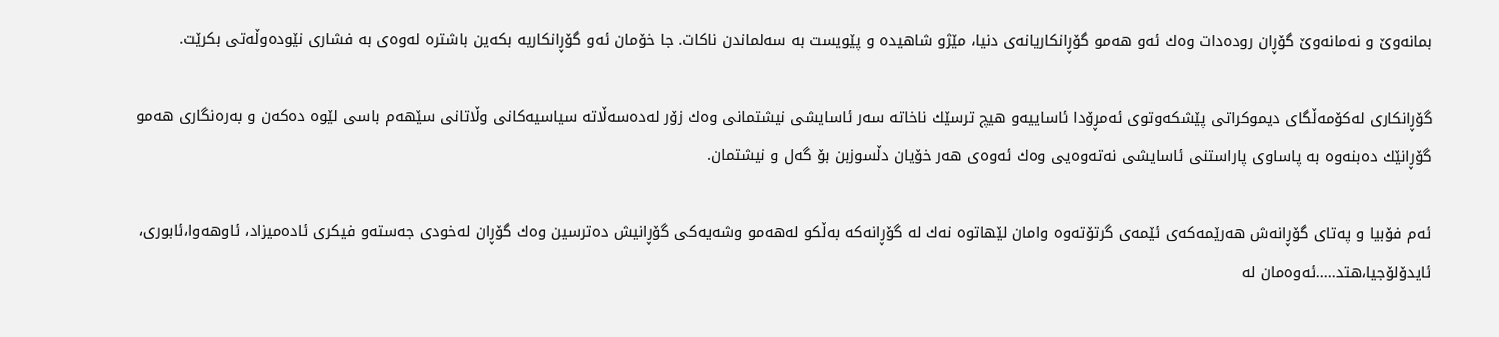بمانه‌وێ‌ و نه‌مانه‌وێ‌ گۆڕان روده‌دات وه‌ك ئه‌و هه‌مو گۆڕانكاریانه‌ی‌ دنیا، مێژو شاهیده‌ و پێویست به‌ سه‌لماندن ناكات. جا خۆمان ئه‌و گۆڕانكاریه‌ بكه‌ین باشتره‌ له‌وه‌ی‌ به‌ فشاری‌ نێوده‌وڵه‌تی‌ بكرێت.

گۆڕانكاری‌ له‌كۆمه‌ڵگای‌ دیموكراتی‌ پێشكه‌وتوی‌ ئه‌مڕۆدا ئاساییه‌و هیچ ترسێك ناخاته‌ سه‌ر ئاسایشی‌ نیشتمانی‌ وه‌ك زۆر له‌ده‌سه‌ڵاته‌ سیاسیه‌كانی‌ وڵاتانی‌ سێهه‌م باسی‌ لێوه‌ ده‌كه‌ن و به‌ره‌نگاری‌ هه‌مو گۆڕانێك ده‌بنه‌وه‌ به‌ پاساوی‌ پاراستنی‌ ئاسایشی‌ نه‌ته‌وه‌یی‌ وه‌ك ئه‌وه‌ی‌ هه‌ر خۆیان دڵسوزبن بۆ گه‌ل و نیشتمان.

ئه‌م فۆبیا و په‌تای‌ گۆڕانه‌ش هه‌رێمه‌كه‌ی‌ ئێمه‌ی‌ گرتۆته‌وه‌ وامان لێهاتوه‌ نه‌ك له‌ گۆڕانه‌كه‌ به‌ڵكو له‌هه‌مو وشه‌یه‌كی‌ گۆڕانیش ده‌ترسین وه‌ك گۆڕان له‌خودی‌ جه‌سته‌و فیكری‌ ئاده‌میزاد، ئاوهه‌وا،ئابوری‌، ئایدۆلۆجیا،هتد.....ئه‌وه‌مان له‌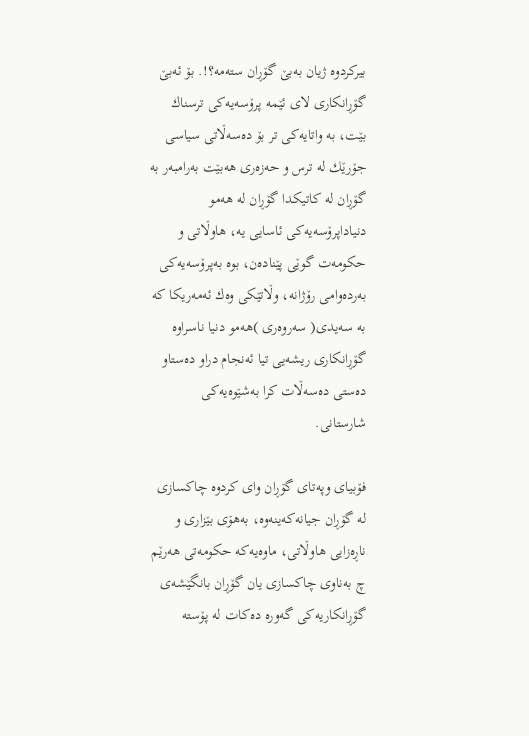بیركردوه‌ ژیان به‌بێ‌ گۆڕان سته‌مه‌؟!. بۆ ئه‌بێ‌ گۆڕانكاری‌ لای‌ ئێمه‌ پرۆسه‌یه‌كی‌ ترسناك بێت، به‌ واتایه‌كی‌ تر بۆ ده‌سه‌ڵاتی‌ سیاسی‌ جۆرێك له‌ ترس و حه‌زه‌ری‌ هه‌بێت به‌رامبه‌ر به‌ گۆڕان له‌ كاتیكدا گۆڕان له‌ هه‌مو دنیاداپرۆسه‌یه‌كی‌ ئاسایی‌ یه‌، هاوڵاتی‌ و حكومه‌ت گوێی‌ پێناده‌ن، بوه‌ به‌پرۆسه‌یه‌كی‌ به‌رده‌وامی‌ رۆژانه‌، وڵاتێكی‌ وه‌ك ئه‌مه‌ریكا كه‌ به‌ سه‌یدی‌( سه‌روه‌ری‌ )هه‌مو دنیا ناسراوه‌ گۆڕانكاری‌ ریشه‌یی‌ تیا ئه‌نجام دراو ده‌ستاو ده‌ستی‌ ده‌سه‌ڵات كرا به‌شێوه‌یه‌كی‌ شارستانی‌.

فۆبیای‌ وپه‌تای‌ گۆڕان وای‌ كردوه‌ چاكسازی‌ له‌ گۆڕان جیانه‌كه‌ینه‌وه‌، به‌هۆی‌ بێزاری و ناڕه‌زایی‌ هاوڵاتی، ماوه‌یه‌كه‌ حكومه‌تی‌ هه‌رێم چ به‌ناوی‌ چاكسازی‌ یان گۆڕان بانگێشه‌ی‌ گۆڕانكاریه‌كی‌ گه‌وره‌ ده‌كات له‌ پۆسته‌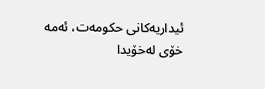ئیداریه‌كانی‌ حكومه‌ت، ئه‌مه‌ خۆی‌ له‌خۆیدا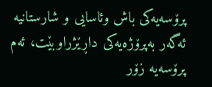پرۆسه‌یه‌كی‌ باش وئاسایی‌ و شارستانیه‌ ئه‌گه‌ر به‌پرۆژه‌یه‌كی‌ داڕێژراوبێت، ئه‌م پرۆسه‌یه‌ زۆر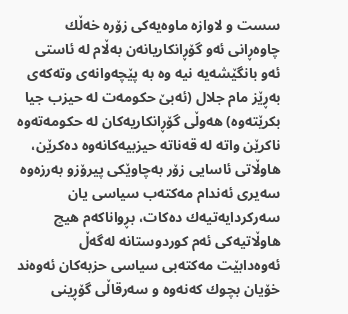سست و لاوازه‌ ماوه‌یه‌كی‌ زۆره‌ خه‌ڵك چاوه‌ڕانی‌ ئه‌و گۆڕانكاریانه‌ن به‌ڵام له‌ ئاستی‌ ئه‌و بانگێشه‌یه‌ نیه‌ وه‌ به‌ پێچه‌وانه‌ی‌ وته‌كه‌ی‌ به‌ڕێز مام جلال (ئه‌بێ‌ حكومه‌ت له‌ حیزب جیا بكرێته‌وه‌) هه‌وڵی‌ گۆڕانكاریه‌كان له‌ حكومه‌ته‌وه‌ ناكرێن واته‌ له‌ قه‌ناته‌ حیزبیه‌كانه‌وه‌ ده‌كرێن، هاوڵاتی‌ ئاسایی‌ زۆر به‌چاوێكی‌ پیرۆزو به‌رزه‌وه‌ سه‌یری‌ ئه‌ندام مه‌كته‌ب سیاسی یان سه‌ركردایه‌تیه‌ك ده‌كات، بڕواناكه‌م هیچ هاوڵاتیه‌كی‌ ئه‌م كوردوستانه‌ له‌گه‌ڵ ئه‌وه‌دابێت مه‌كته‌بی‌ سیاسی‌ حزبه‌كان ئه‌وه‌ند خۆیان بچوك كه‌نه‌وه‌ و سه‌رقاڵی‌ گۆڕینی‌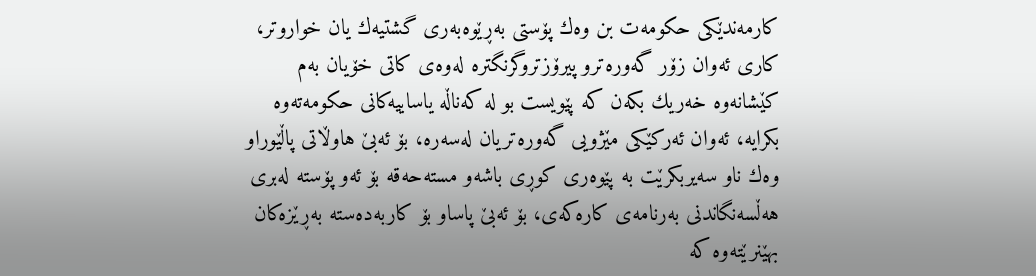كارمه‌ندێكی‌ حكومه‌ت بن وه‌ك پۆستی‌ به‌ڕێوه‌به‌ری‌ گشتیه‌ك یان خواروتر، كاری‌ ئه‌وان زۆر گه‌وره‌ترو پیرۆزتروگرنگتره‌ له‌وه‌ی‌ كاتی‌ خۆیان به‌م كێشانه‌وه‌ خه‌ریك بكه‌ن كه‌ پێویست بو له‌ كه‌ناڵه‌ یاساییه‌كانی‌ حكومه‌ته‌وه‌ بكرایه‌، ئه‌وان ئه‌ركێكی‌ مێژویی‌ گه‌وره‌تریان له‌سه‌ره‌، بۆ ئه‌بێ‌ هاوڵاتی‌ پاڵێوراو وه‌ك ناو سه‌یربكرێت به‌ پێوه‌ری‌ كوڕی‌ باشه‌و مسته‌حه‌قه‌ بۆ ئه‌و پۆسته‌ له‌بری‌ هه‌ڵسه‌نگاندنی‌ به‌رنامه‌ی‌ كاره‌كه‌ی‌، بۆ ئه‌بێ‌ پاساو بۆ كاربه‌ده‌سته‌ به‌ڕێزه‌كان بهێنرێته‌وه‌ كه‌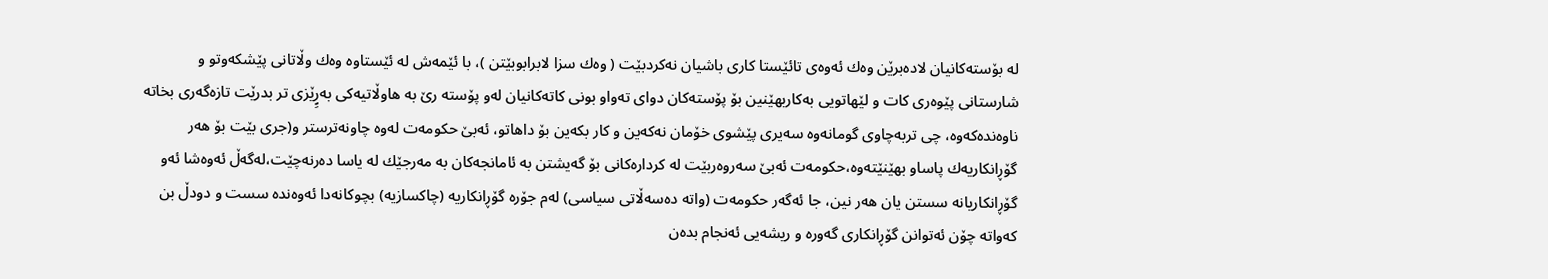له‌ بۆسته‌كانیان لاده‌برێن وه‌ك ئه‌وه‌ی‌ تائێستا كاری‌ باشیان نه‌كردبێت ( وه‌ك سزا لابرابوبێتن )، با ئێمه‌ش له‌ ئێستاوه‌ وه‌ك وڵاتانی‌ پێشكه‌وتو و شارستانی‌ پێوه‌ری‌ كات و لێهاتویی‌ به‌كاربهێنین بۆ پۆسته‌كان دوای‌ ته‌واو بونی‌ كاته‌كانیان له‌و پۆسته‌ رێ‌ به‌ هاوڵاتیه‌كی‌ به‌رٍِێزی‌ تر بدرێت تازه‌گه‌ری‌ بخاته‌ ناوه‌نده‌كه‌وه‌، چی‌ تربه‌چاوی‌ گومانه‌وه‌ سه‌یری‌ پێشوی‌ خۆمان نه‌كه‌ین و كار بكه‌ین بۆ داهاتو، ئه‌بێ‌ حكومه‌ت له‌وه‌ چاونه‌ترستر و(جری‌ بێت بۆ هه‌ر گۆڕانكاریه‌ك پاساو بهێنێته‌وه‌،حكومه‌ت ئه‌بێ‌ سه‌روه‌ربێت له‌ كرداره‌كانی‌ بۆ گه‌یشتن به‌ ئامانجه‌كان به‌ مه‌رجێك له‌ یاسا ده‌رنه‌چێت،له‌گه‌ڵ ئه‌وه‌شا ئه‌و گۆڕانكاریانه‌ سستن یان هه‌ر نین، جا ئه‌گه‌ر حكومه‌ت (واته‌ ده‌سه‌ڵاتی‌ سیاسی‌) له‌م جۆره‌ گۆڕانكاریه‌ (چاكسازیه‌) بچوكانه‌دا ئه‌وه‌نده‌ سست و دودڵ بن كه‌واته‌ چۆن ئه‌توانن گۆڕانكاری‌ گه‌وره‌ و ریشه‌یی‌ ئه‌نجام بده‌ن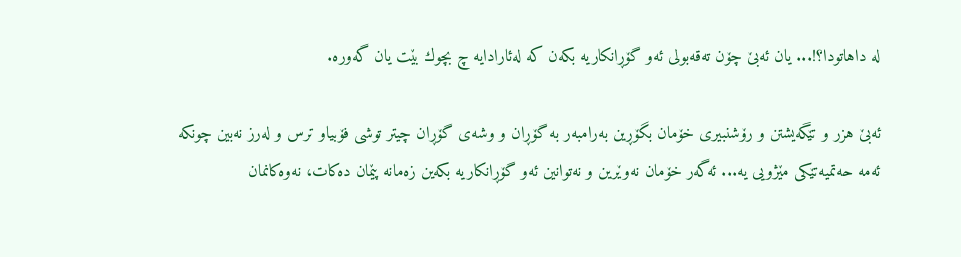له‌ داهاتودا؟!... یان ئه‌بێ‌ چۆن ته‌قه‌بولی‌ ئه‌و گۆڕانكاریه‌ بكه‌ن كه‌ له‌ئارادایه‌ چ بچوك بێت یان گه‌وره‌.

ئه‌بێ‌ هزر و تێگه‌یشتن و رۆشنبیری‌ خۆمان بگۆڕین به‌رامبه‌ر به‌ گۆڕان و وشه‌ی‌ گۆڕان چیتر توشی‌ فۆبیاو ترس و له‌رز نه‌بین چونكه‌ ئه‌مه‌ حه‌تمیه‌تێكی‌ مێژویی‌ یه‌... ئه‌گه‌ر خۆمان نه‌وێرین و نه‌توانین ئه‌و گۆڕانكاریه‌ بكه‌ین زه‌مانه‌ پێمان ده‌كات، نه‌وه‌كانمان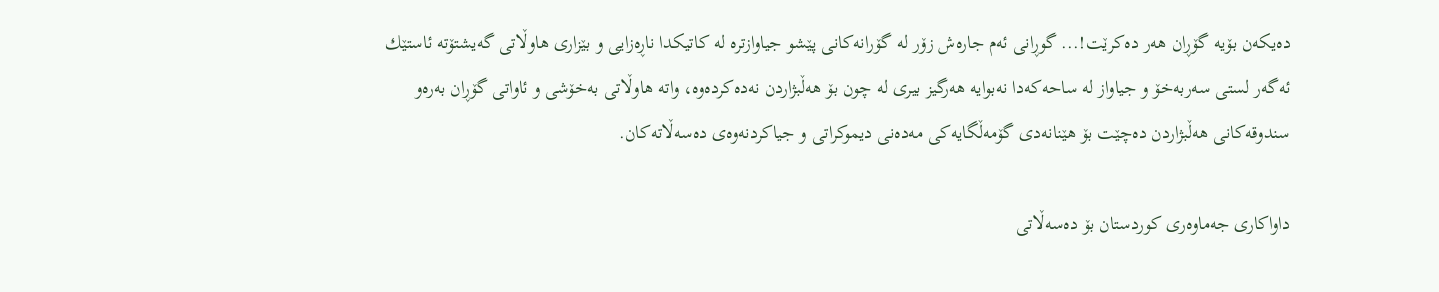ده‌یكه‌ن بۆیه‌ گۆڕان هه‌ر ده‌كرێت!... گوڕانی‌ ئه‌م جاره‌ش زۆر له‌ گۆرانه‌كانی‌ پێشو جیاوازتره‌ له‌ كاتیكدا ناڕه‌زایی‌ و بێزاری‌ هاوڵاتی‌ گه‌یشتۆته‌ ئاستێك ئه‌گه‌ر لستی‌ سه‌ربه‌خۆ و جیاواز له‌ ساحه‌كه‌دا نه‌بوایه‌ هه‌رگیز بیری له‌ چون بۆ هه‌ڵبژاردن نه‌ده‌كرده‌وه‌، واته‌ هاوڵاتی‌ به‌خۆشی‌ و ئاواتی‌ گۆڕان به‌ره‌و سندوقه‌كانی‌ هه‌ڵبژاردن ده‌چێت بۆ هێنانه‌دی‌ گۆمه‌ڵگایه‌كی‌ مه‌ده‌نی‌ دیموكراتی‌ و جیاكردنه‌وه‌ی‌ ده‌سه‌ڵاته‌كان.

داواكاری‌ جه‌ماوه‌ری‌ كوردستان بۆ ده‌سه‌ڵاتی‌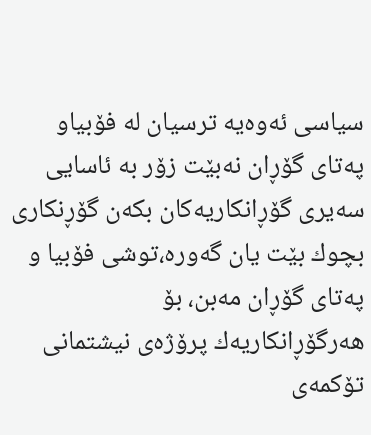سیاسی‌ ئه‌وه‌یه‌ ترسیان له‌ فۆبیاو په‌تای‌ گۆڕان نه‌بێت زۆر به‌ ئاسایی‌ سه‌یری‌ گۆڕانكاریه‌كان بكه‌ن گۆڕنكاری‌ بچوك بێت یان گه‌وره‌،توشی‌ فۆبیا و په‌تای‌ گۆڕان مه‌بن، بۆ هه‌رگۆڕانكاریه‌ك پرۆژه‌ی‌ نیشتمانی‌ تۆكمه‌ی‌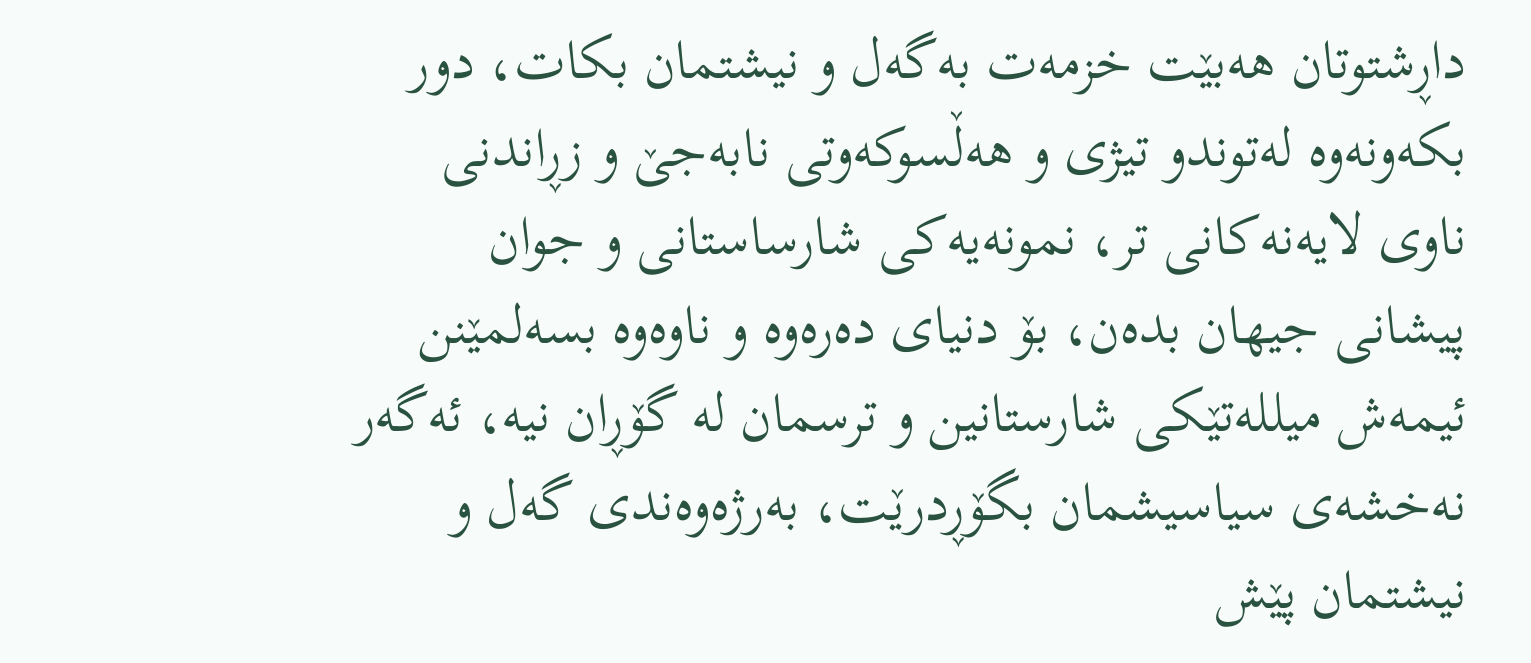داڕشتوتان هه‌بێت خزمه‌ت به‌گه‌ل و نیشتمان بكات، دور بكه‌ونه‌وه‌ له‌توندو تیژی‌ و هه‌ڵسوكه‌وتی‌ نابه‌جێ‌ و زڕاندنی‌ ناوی‌ لایه‌نه‌كانی‌ تر، نمونه‌یه‌كی‌ شارساستانی‌ و جوان پیشانی‌ جیهان بده‌ن، بۆ دنیای‌ ده‌ره‌وه‌ و ناوه‌وه‌ بسه‌لمێنن ئیمه‌ش میلله‌تێكی‌ شارستانین و ترسمان له‌ گۆڕان نیه‌، ئه‌گه‌ر نه‌خشه‌ی‌ سیاسیشمان بگۆڕدرێت، به‌رژه‌وه‌ندی‌ گه‌ل و نیشتمان پێش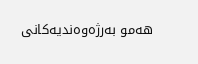هه‌مو به‌رژه‌وه‌ندیه‌كانی‌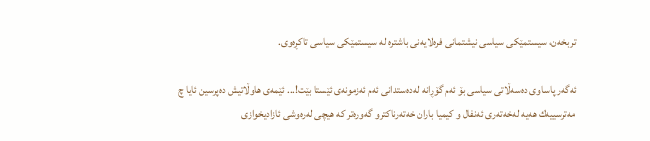تربخه‌ن، سیستمێكی‌ سیاسی‌ نیشتمانی‌ فره‌لایه‌نی‌ باشتره‌ له‌ سیستمێكی‌ سیاسی‌ تاكڕه‌وی‌.

ئه‌گه‌ر پاساوی‌ ده‌سه‌ڵاتی‌ سیاسی‌ بۆ ئه‌م گۆڕانه‌ له‌ده‌ستدانی‌ ئه‌م ئه‌زمونه‌ی‌ ئێستا بێت!... ئێمه‌ی‌ هاوڵاتیش ده‌پرسین ئایا چ مه‌ترسییه‌ك هه‌یه‌ له‌خه‌ته‌ری‌ ئه‌نفال و كیمیا باران خه‌ته‌رناكترو گه‌وره‌تر كه‌ هیچی‌ له‌ره‌وشی‌ ئازادیخوازی‌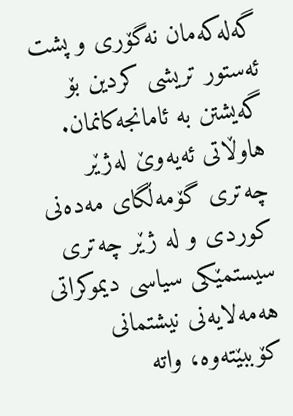گه‌له‌كه‌مان نه‌گۆری‌ و پشت ئه‌ستور تریشی‌ كردین بۆ گه‌یشتن به‌ ئامانجه‌كانمان. هاوڵاتی‌ ئه‌یه‌وێ‌ له‌ژێر چه‌تری‌ گۆمه‌ڵگای‌ مه‌ده‌نی‌ كوردی‌ و له‌ ژێر چه‌تری‌ سیستمێكی‌ سیاسی‌ دیموكراتی‌ هه‌مه‌لایه‌نی‌ نیشتمانی‌ كۆببێته‌وه‌، واته‌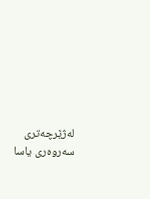له‌ژێرچه‌تری‌ سه‌روه‌ری‌ یاسا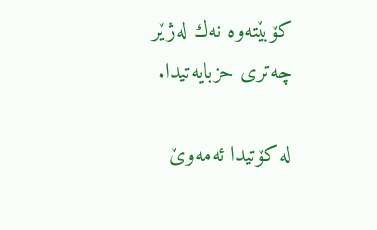كۆبێته‌وه‌ نه‌ك له‌ژێر چه‌تری‌ حزبایه‌تیدا.

له‌ كۆتیدا ئه‌مه‌وێ‌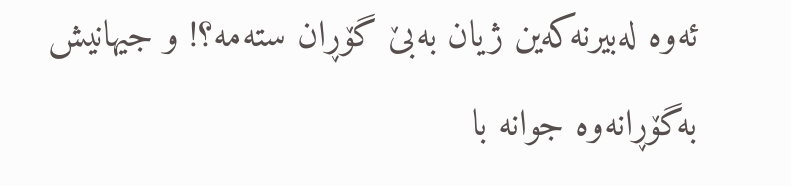ئه‌وه‌ له‌بیرنه‌كه‌ین ژیان به‌بێ‌ گۆڕان سته‌مه‌؟! و جیهانیش به‌گۆڕانه‌وه‌ جوانه‌ با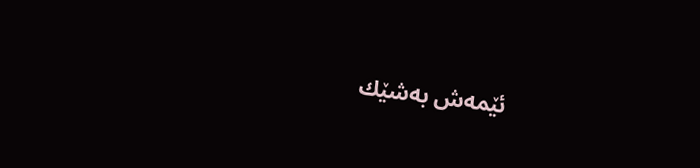ئێمه‌ش به‌شێك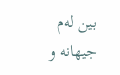بین له‌م جیهانه‌ و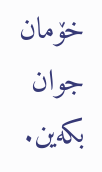خۆمان جوان بكه‌ین.